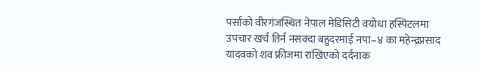पर्साको वीरगंजस्थित नेपाल मेडिसिटी वयोधा हस्पिटलमा उपचार खर्च तिर्न नसक्दा बहुदरमाई नपा–४ का महेन्द्रप्रसाद यादवको शव फ्रीजमा राखिएको दर्दनाक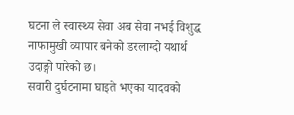घटना ले स्वास्थ्य सेवा अब सेवा नभई विशुद्ध नाफामुखी व्यापार बनेको डरलाग्दो यथार्थ उदाङ्गो पारेको छ।
सवारी दुर्घटनामा घाइते भएका यादवको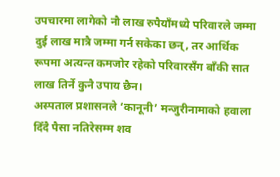उपचारमा लागेको नौ लाख रुपैयाँमध्ये परिवारले जम्मा दुई लाख मात्रै जम्मा गर्न सकेका छन्, तर आर्थिक रूपमा अत्यन्त कमजोर रहेको परिवारसँग बाँकी सात लाख तिर्ने कुनै उपाय छैन।
अस्पताल प्रशासनले ‘कानूनी’ मन्जुरीनामाको हवाला दिँदै पैसा नतिरेसम्म शव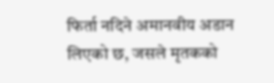फिर्ता नदिने अमानवीय अडान लिएको छ, जसले मृतकको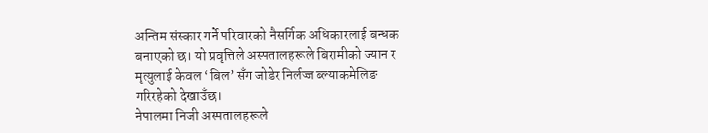अन्तिम संस्कार गर्ने परिवारको नैसर्गिक अधिकारलाई बन्धक बनाएको छ। यो प्रवृत्तिले अस्पतालहरूले बिरामीको ज्यान र मृत्युलाई केवल ‘बिल’ सँग जोडेर निर्लज्ज ब्ल्याकमेलिङ गरिरहेको देखाउँछ।
नेपालमा निजी अस्पतालहरूले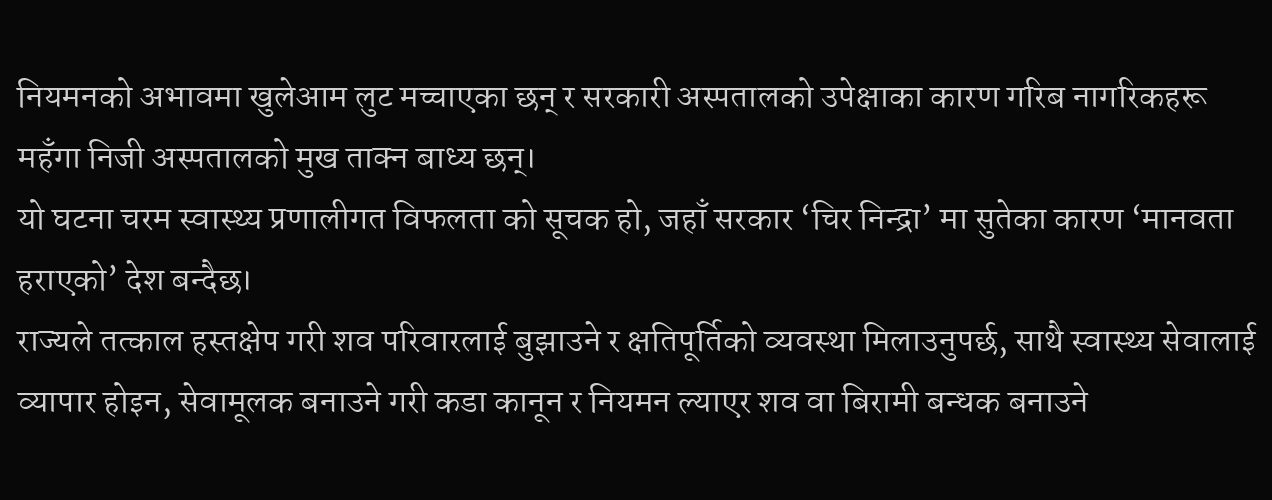नियमनको अभावमा खुलेआम लुट मच्चाएका छन् र सरकारी अस्पतालको उपेक्षाका कारण गरिब नागरिकहरू महँगा निजी अस्पतालको मुख ताक्न बाध्य छन्।
यो घटना चरम स्वास्थ्य प्रणालीगत विफलता को सूचक हो, जहाँ सरकार ‘चिर निन्द्रा’ मा सुतेका कारण ‘मानवता हराएको’ देश बन्दैछ।
राज्यले तत्काल हस्तक्षेप गरी शव परिवारलाई बुझाउने र क्षतिपूर्तिको व्यवस्था मिलाउनुपर्छ, साथै स्वास्थ्य सेवालाई व्यापार होइन, सेवामूलक बनाउने गरी कडा कानून र नियमन ल्याएर शव वा बिरामी बन्धक बनाउने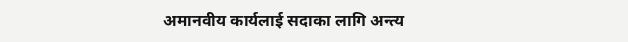अमानवीय कार्यलाई सदाका लागि अन्त्य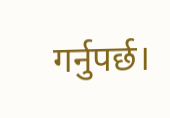गर्नुपर्छ।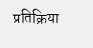प्रतिक्रिया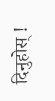दिनुहोस् !